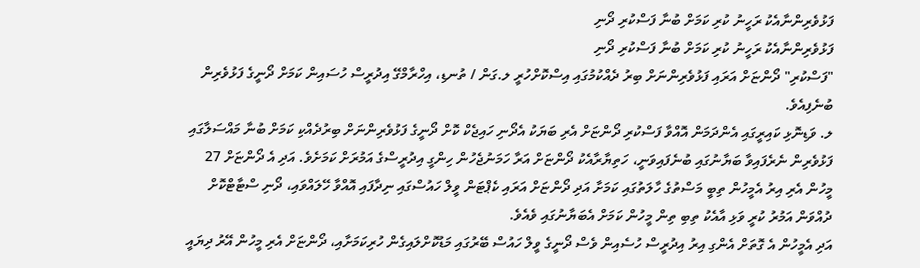ފަޅުވެރިންނާއެކު ރަހީނު ކުރި ކަމަށް ބުނާ ފަސްކުރި ދޯނި
ފަޅުވެރިންނާއެކު ރަހީނު ކުރި ކަމަށް ބުނާ ފަސްކުރި ދޯނި
"ފަސްކުރި" ދޯންޏަށް އަރައި ފަޅުވެރިންނަށް ބިރު ދެއްކުމުގައި އިސްކޮށްހުރީ ލ.ގަން / ތުނޑި، އިހްރާމްގޭ އިދުރީސް ހުސައިން ކަމަށް ދޯނީގެ ފަޅުވެރިން ބުނެފިއެވެ.
ލ. ވަޑިނޮޅި ކައިރީގައި އެންދަމަން އޮއްވާ ފަސްކުރި ދޯންޏަށް އެރި ބަޔަކު އެދޯނި ހައިޖެކް ކޮށް ދޯނީގެ ފަޅުވެރިންނަށް ބިރުދެއްކި ކަމަށް ބުނާ މައްސަލާގައި ފަޅުވެރިން ނެރެފައިވާ ބަޔާނުގައި ބުނެފައިވަނީ، ހަތިޔާރާއެކު ދޯންޏަށް އަރާ ހަމަނުޖެހުން ހިންގީ އިދުރީސްގެ އަމުރަށް ކަމަށެވެ. އަދި އެ ދޯންޏަށް 27 މީހުން އެރި އިރު އެމީހުން ތިބީ މަސްތުގެ ހާލަތުގައި ކަމަށާ އަދި ދޯންޏަށް އަރައި ކެޕްޓަން ވީލް ހައުސްގައި ނިދާފައި އޮއްވާ ހޭލައްވައި، ދޯނި ސްޓާޓްކޮށް ދުއްވަން އަމުރު ކުރީ ވަޅި އާއެކު ތިބި ތިން މީހުން ކަމަށް އެބަޔާނުގައި ވެއެވެ.
އަދި އެމީހުން އެ ގޮތަށް އެންގި އިރު އިދުރީސް ހުސެއިން ވެސް ދޯނީގެ ވީލް ހައުސް ބޭރުގައި މަޑުކޮށްލައިގެން ހުރިކަމަށާއި، ދޯންޏަށް އެރި މީހުން އޭރު ދިޔައީ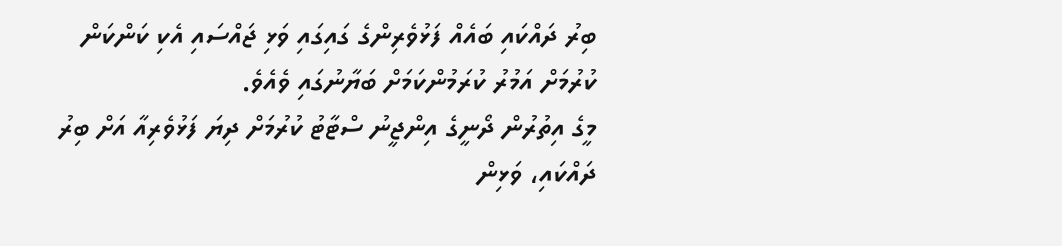ބިރު ދައްކައި ބައެއް ފަޅުވެރިންގެ ގައިގައި ވަޅި ޖައްސައި އެކި ކަންކަން ކުރުމަށް އަމުރު ކުރަމުންކަމަށް ބަޔާނުގައި ވެއެވެ.
މީގެ އިތުރުން ދޯނީގެ އިންޖީނު ސްޓާޓު ކުރުމަށް ދިޔަ ފަޅުވެރިއާ އަށް ބިރު ދައްކައި، ވަޅިން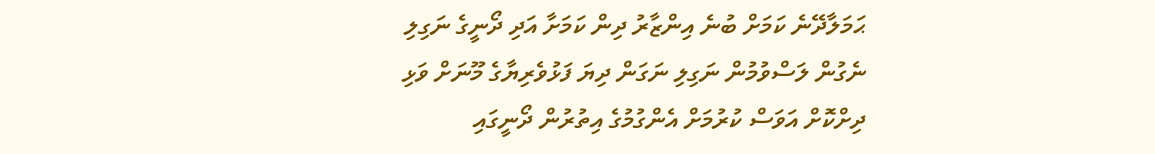ޙަމަލާދޭނެ ކަމަށް ބުނެ އިންޒާރު ދިން ކަމަށާ އަދި ދޯނީގެ ނަގިލި ނެގުން ލަސްވުމުން ނަގިލި ނަގަން ދިޔަ ފަޅުވެރިޔާގެ މޫނަށް ވަޅި ދިށްކޮށް އަވަސް ކުރުމަށް އެންގުމުގެ އިތުރުން ދޯނީގައި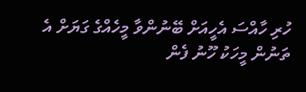ހުރި ހާއްސަ އެހީއަށް ބޭނުންވާ މީހެއްގެ ގަޔަށް އެ ތަނުން މީހަކު ހޫނު ފެން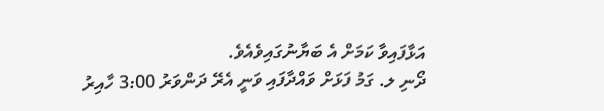އަޅާފައިވާ ކަމަށް އެ ބަޔާނުގައިވެއެވެ.
ދޯނި ލ. ގަމު ފަޅަށް ވައްދާފައި ވަނީ އެރޭ ދަންވަރު 3:00 ހާއިރު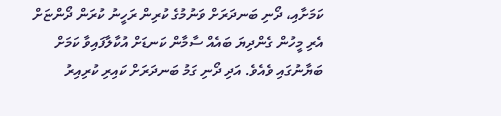ކަމަށާއި، ދޯނި ބަނދަރަށް ވަނުމުގެ ކުރިން ރަހީނު ކުރަން ދޯންޏަށް އެރި މީހުން ގެންދިޔަ ބައެއް ސާމާން ކަނޑަށް އުކާލާފައިވާ ކަމަށް ބަޔާނުގައި ވެއެވެ. އަދި ދޯނި ގަމު ބަނދަރަށް ކައިރި ކުރިއިރު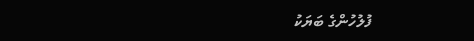ފުލުހުންގެ ބަޔަކު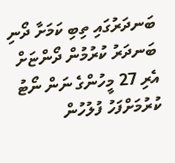ބަނދަރުގައި ތިބި ކަމަށާ ދޯނި ބަނދަރު ކުރުމުން ދޯންޏަށް އެރި 27 މީހުންގެ ނަން ނޯޓު ކުރުމަށްފަހު ފުލުހުން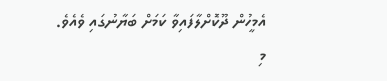އެމީހުން ދޫކޮށްލާފައިވާ ކަމަށް ބަޔާނުގައި ވެއެވެ.
މި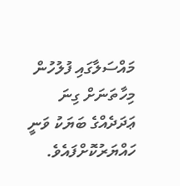މައްސަލާގައި ފުލުހުން މިހާތަނަށް ގިނަ ޢަދަދެއްގެ ބަޔަކު ވަނީ ހައްޔަރުކޮށްފައެވެ.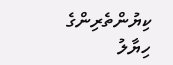ކިޔުންތެރިންގެ ހިޔާލު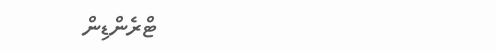ޓްރެންޑިން